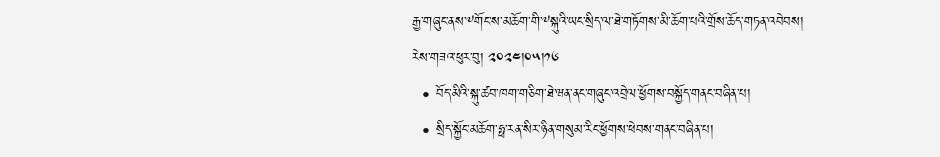རྒྱ་གཞུང་ནས་༸གོང་ས་མཆོག་གི་༸སྐུའི་ཡང་སྲིད་ལ་ཐེ་གཏོགས་མི་ཆོག་པའི་གྲོས་ཆོད་གཏན་འབེབས།
རེས་གཟའ་ཕུར་བུ། ༢༠༢༤།༠༥།༡༦
  • བོད་མིའི་སྐུ་ཚབ་ཁག་གཅིག་ཐེ་ཝན་ནང་གཞུང་འབྲེལ་ཕྱོགས་བསྐྱོད་གནང་བཞིན་པ།
  • སྲིད་སྐྱོང་མཆོག་ཧྥ་རན་སིར་ཉིན་གསུམ་རིང་ཕྱོགས་ཕེབས་གནང་བཞིན་པ།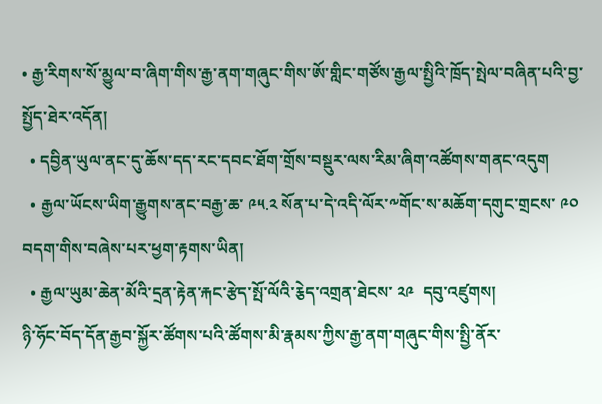• རྒྱ་རིགས་སོ་མྱུལ་བ་ཞིག་གིས་རྒྱ་ནག་གཞུང་གིས་ཨོ་གླིང་གཙོས་རྒྱལ་སྤྱིའི་ཁྲོད་སྤེལ་བཞིན་པའི་བྱ་སྤྱོད་ཐེར་འདོན།
  • དབྱིན་ཡུལ་ནང་དུ་ཆོས་དད་རང་དབང་ཐོག་གྲོས་བསྡུར་ལས་རིམ་ཞིག་འཚོགས་གནང་འདུག
  • རྒྱལ་ཡོངས་ཡིག་རྒྱུགས་ནང་བརྒྱ་ཆ་ ༩༥.༢ སོན་པ་དེ་འདི་ལོར་༸གོང་ས་མཆོག་དགུང་གྲངས་ ༩༠ བདག་གིས་བཞེས་པར་ཕྱག་རྟགས་ཡིན།
  • རྒྱལ་ཡུམ་ཆེན་མོའི་དྲན་རྟེན་རྐང་རྩེད་སྤོ་ལོའི་རྕེད་འགྲན་ཐེངས་ ༢༩  དབུ་འཛུགས།
ཉི་ཧོང་བོད་དོན་རྒྱབ་སྐྱོར་ཚོགས་པའི་ཚོགས་མི་རྣམས་ཀྱིས་རྒྱ་ནག་གཞུང་གིས་སྤྱི་ནོར་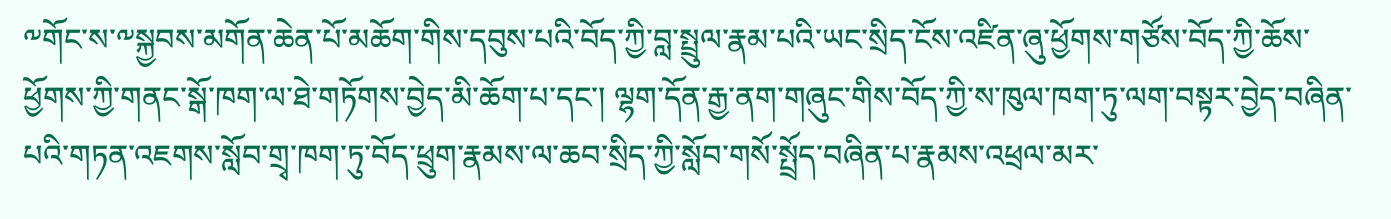༸གོང་ས་༸སྐྱབས་མགོན་ཆེན་པོ་མཆོག་གིས་དབུས་པའི་བོད་ཀྱི་བླ་སྤྲུལ་རྣམ་པའི་ཡང་སྲིད་ངོས་འཛིན་ཞུ་ཕྱོགས་གཙོས་བོད་ཀྱི་ཆོས་ཕྱོགས་ཀྱི་གནང་སྒོ་ཁག་ལ་ཐེ་གཏོགས་བྱེད་མི་ཆོག་པ་དང་། ལྷག་དོན་རྒྱ་ནག་གཞུང་གིས་བོད་ཀྱི་ས་ཁུལ་ཁག་ཏུ་ལག་བསྟར་བྱེད་བཞིན་པའི་གཏན་འཇགས་སློབ་གྲྭ་ཁག་ཏུ་བོད་ཕྲུག་རྣམས་ལ་ཆབ་སྲིད་ཀྱི་སློབ་གསོ་སྤྲོད་བཞིན་པ་རྣམས་འཕྲལ་མར་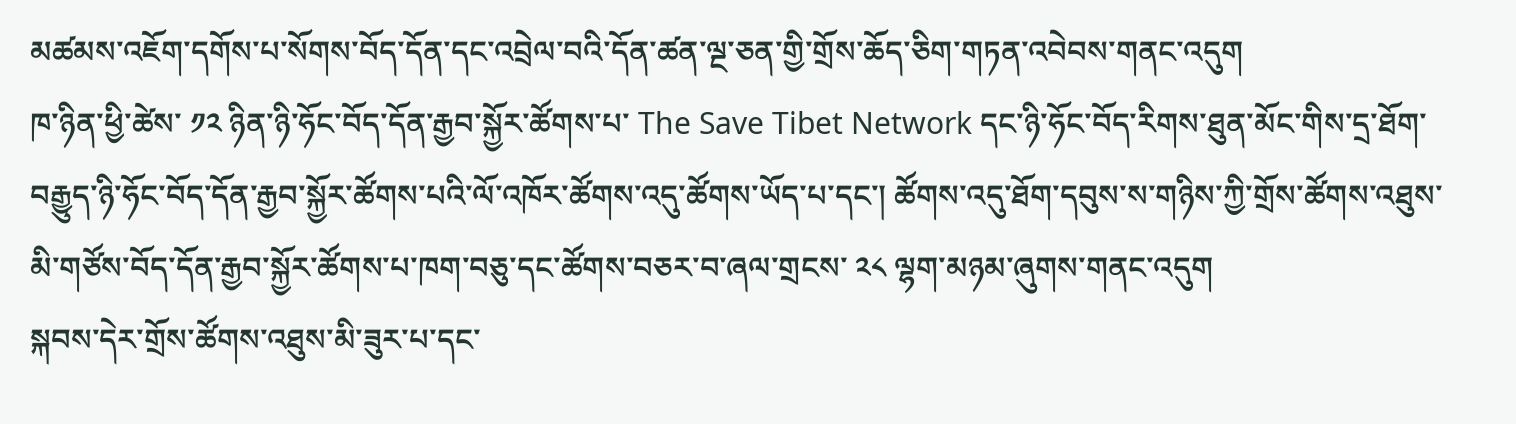མཚམས་འཇོག་དགོས་པ་སོགས་བོད་དོན་དང་འབྲེལ་བའི་དོན་ཚན་ལྔ་ཅན་གྱི་གྲོས་ཆོད་ཅིག་གཏན་འབེབས་གནང་འདུག
ཁ་ཉིན་ཕྱི་ཚེས་ ༡༢ ཉིན་ཉི་ཧོང་བོད་དོན་རྒྱབ་སྐྱོར་ཚོགས་པ་ The Save Tibet Network དང་ཉི་ཧོང་བོད་རིགས་ཐུན་མོང་གིས་དྲ་ཐོག་བརྒྱུད་ཉི་ཧོང་བོད་དོན་རྒྱབ་སྐྱོར་ཚོགས་པའི་ལོ་འཁོར་ཚོགས་འདུ་ཚོགས་ཡོད་པ་དང་། ཚོགས་འདུ་ཐོག་དབུས་ས་གཉིས་ཀྱི་གྲོས་ཚོགས་འཐུས་མི་གཙོས་བོད་དོན་རྒྱབ་སྐྱོར་ཚོགས་པ་ཁག་བཅུ་དང་ཚོགས་བཅར་བ་ཞལ་གྲངས་ ༢༨ ལྷག་མཉམ་ཞུགས་གནང་འདུག
སྐབས་དེར་གྲོས་ཚོགས་འཐུས་མི་ཟུར་པ་དང་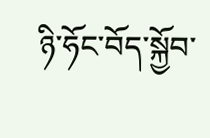ཉི་ཧོང་བོད་སྐྱོབ་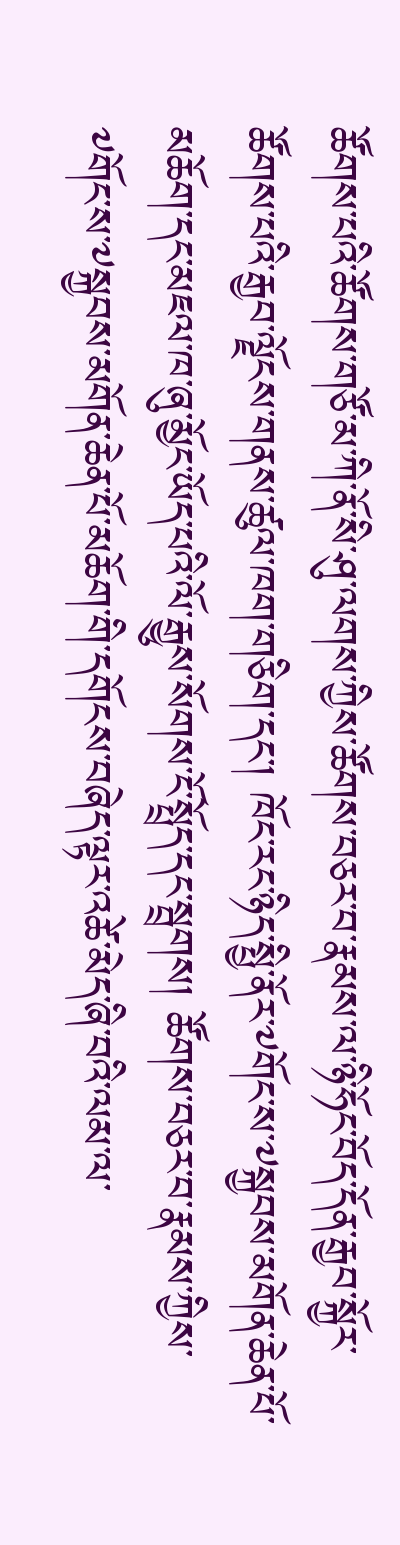ཚོགས་པའི་ཚོགས་གཙོ་མ་ཀི་ནོ་སི་ཤུ་ལགས་ཀྱིས་ཚོགས་བཅར་བ་རྣམས་ལ་ཉི་ཧོང་བོད་དོན་རྒྱབ་སྐྱོར་ཚོགས་པའི་རྒྱབ་ལྗོངས་གནས་ཚུལ་ཁག་གཅིག་དང་། ཁོང་རང་ཉིད་སྤྱི་ནོར་༸གོང་ས་༸སྐྱབས་མགོན་ཆེན་པོ་མཆོག་དང་མཇལ་ཁ་ཞུ་མྱོང་ཡོད་པའི་ལོ་རྒྱུས་སོགས་ངོ་སྤྲོད་དང་སྦྲགས། ཚོགས་བཅར་བ་རྣམས་ཀྱིས་༸གོང་ས་༸སྐྱབས་མགོན་ཆེན་པོ་མཆོག་གི་དགོངས་བཞེད་ལྟར་འཚེ་མེད་ཞི་བའི་ལམ་ལ་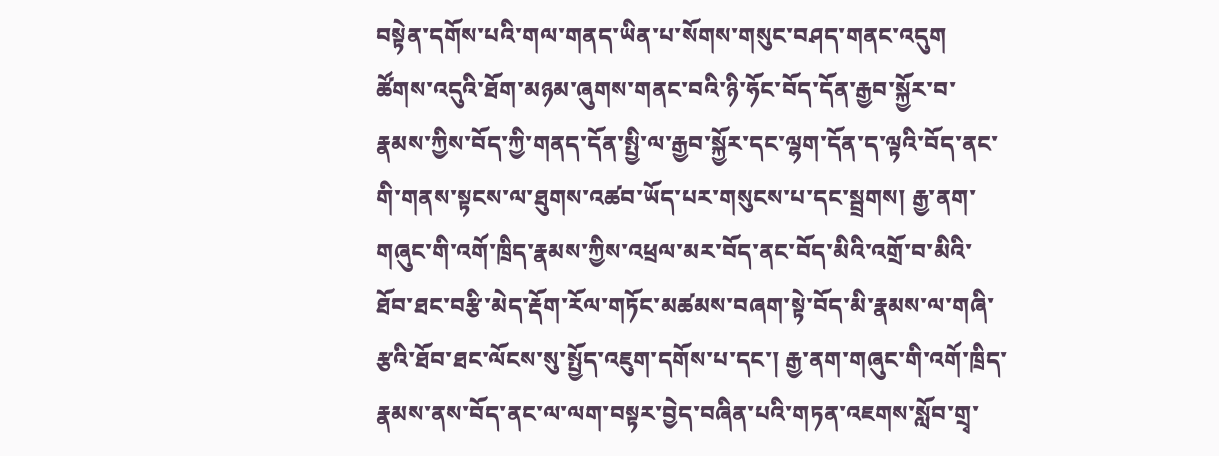བསྟེན་དགོས་པའི་གལ་གནད་ཡིན་པ་སོགས་གསུང་བཤད་གནང་འདུག
ཚོགས་འདུའི་ཐོག་མཉམ་ཞུགས་གནང་བའི་ཉི་ཧོང་བོད་དོན་རྒྱབ་སྐྱོར་བ་རྣམས་ཀྱིས་བོད་ཀྱི་གནད་དོན་སྤྱི་ལ་རྒྱབ་སྐྱོར་དང་ལྷག་དོན་ད་ལྟའི་བོད་ནང་གི་གནས་སྟངས་ལ་ཐུགས་འཚབ་ཡོད་པར་གསུངས་པ་དང་སྦྲགས། རྒྱ་ནག་གཞུང་གི་འགོ་ཁྲིད་རྣམས་ཀྱིས་འཕྲལ་མར་བོད་ནང་བོད་མིའི་འགྲོ་བ་མིའི་ཐོབ་ཐང་བརྩི་མེད་རྡོག་རོལ་གཏོང་མཚམས་བཞག་སྟེ་བོད་མི་རྣམས་ལ་གཞི་རྩའི་ཐོབ་ཐང་ལོངས་སུ་སྤྱོད་འཇུག་དགོས་པ་དང་། རྒྱ་ནག་གཞུང་གི་འགོ་ཁྲིད་རྣམས་ནས་བོད་ནང་ལ་ལག་བསྟར་བྱེད་བཞིན་པའི་གཏན་འཇགས་སློབ་གྲྭ་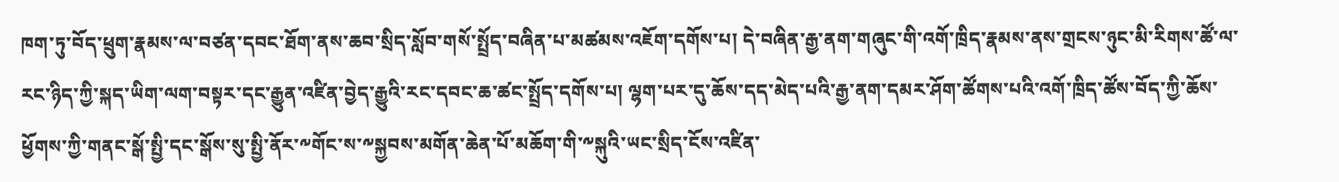ཁག་ཏུ་བོད་ཕྲུག་རྣམས་ལ་བཙན་དབང་ཐོག་ནས་ཆབ་སྲིད་སློབ་གསོ་སྤྲོད་བཞིན་པ་མཚམས་འཇོག་དགོས་པ། དེ་བཞིན་རྒྱ་ནག་གཞུང་གི་འགོ་ཁྲིད་རྣམས་ནས་གྲངས་ཉུང་མི་རིགས་ཚོ་ལ་རང་ཉིད་ཀྱི་སྐད་ཡིག་ལག་བསྟར་དང་རྒྱུན་འཛིན་བྱེད་རྒྱུའི་རང་དབང་ཆ་ཚང་སྤྲོད་དགོས་པ། ལྷག་པར་དུ་ཆོས་དད་མེད་པའི་རྒྱ་ནག་དམར་ཤོག་ཚོགས་པའི་འགོ་ཁྲིད་ཚོས་བོད་ཀྱི་ཆོས་ཕྱོགས་ཀྱི་གནང་སྒོ་སྤྱི་དང་སྒོས་སུ་སྤྱི་ནོར་༸གོང་ས་༸སྐྱབས་མགོན་ཆེན་པོ་མཆོག་གི་༸སྐུའི་ཡང་སྲིད་ངོས་འཛིན་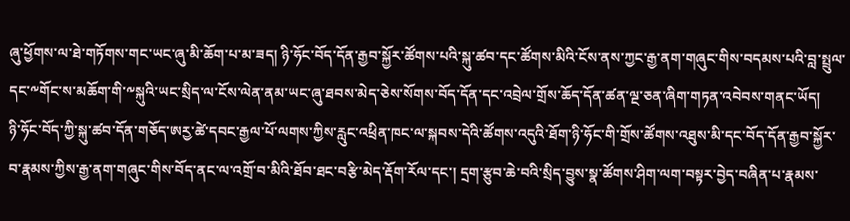ཞུ་ཕྱོགས་ལ་ཐེ་གཏོགས་གང་ཡང་ཞུ་མི་ཆོག་པ་མ་ཟད། ཉི་ཧོང་བོད་དོན་རྒྱབ་སྐྱོར་ཚོགས་པའི་སྐུ་ཚབ་དང་ཚོགས་མིའི་ངོས་ནས་ཀྱང་རྒྱ་ནག་གཞུང་གིས་བདམས་པའི་བླ་སྤྲུལ་དང་༸གོང་ས་མཆོག་གི་༸སྐུའི་ཡང་སྲིད་ལ་ངོས་ལེན་ནམ་ཡང་ཞུ་ཐབས་མེད་ཅེས་སོགས་བོད་དོན་དང་འབྲེལ་གྲོས་ཆོད་དོན་ཚན་ལྔ་ཅན་ཞིག་གཏན་འབེབས་གནང་ཡོད།
ཉི་ཧོང་བོད་ཀྱི་སྐུ་ཚབ་དོན་གཅོད་ཨརྱ་ཚེ་དབང་རྒྱལ་པོ་ལགས་ཀྱིས་རླུང་འཕྲིན་ཁང་ལ་སྐབས་དེའི་ཚོགས་འདུའི་ཐོག་ཉི་ཧོང་གི་གྲོས་ཚོགས་འཐུས་མི་དང་བོད་དོན་རྒྱབ་སྐྱོར་བ་རྣམས་ཀྱིས་རྒྱ་ནག་གཞུང་གིས་བོད་ནང་ལ་འགྲོ་བ་མིའི་ཐོབ་ཐང་བརྩི་མེད་རྡོག་རོལ་དང་། དྲག་རྩུབ་ཆེ་བའི་སྲིད་བྱུས་སྣ་ཚོགས་ཤིག་ལག་བསྟར་བྱེད་བཞིན་པ་རྣམས་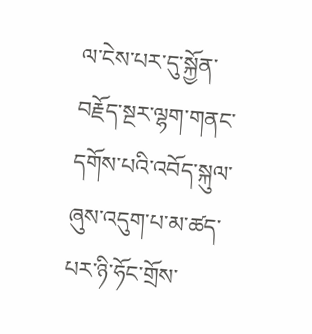ལ་ངེས་པར་དུ་སྐྱོན་བརྗོད་སྔར་ལྷག་གནང་དགོས་པའི་འབོད་སྐུལ་ཞུས་འདུག་པ་མ་ཚད་པར་ཉི་ཧོང་གྲོས་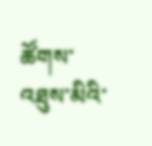ཚོགས་འཐུས་མིའི་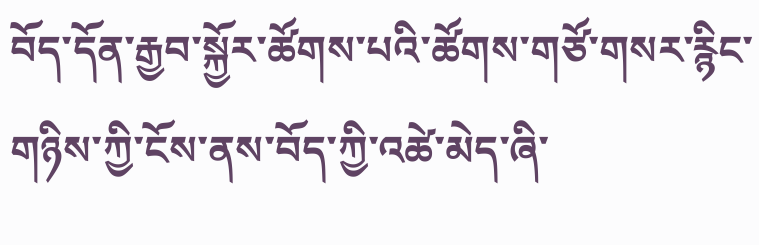བོད་དོན་རྒྱབ་སྐྱོར་ཚོགས་པའི་ཚོགས་གཙོ་གསར་རྙིང་གཉིས་ཀྱི་ངོས་ནས་བོད་ཀྱི་འཚེ་མེད་ཞི་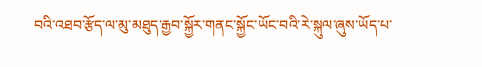བའི་འཐབ་རྩོད་ལ་མུ་མཐུད་རྒྱབ་སྐྱོར་གནང་སྐྱོང་ཡོང་བའི་རེ་སྐུལ་ཞུས་ཡོད་པ་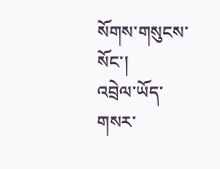སོགས་གསུངས་སོང་།
འབྲེལ་ཡོད་གསར་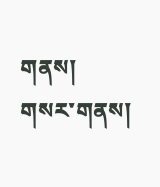གནས།
གསར་གནས།